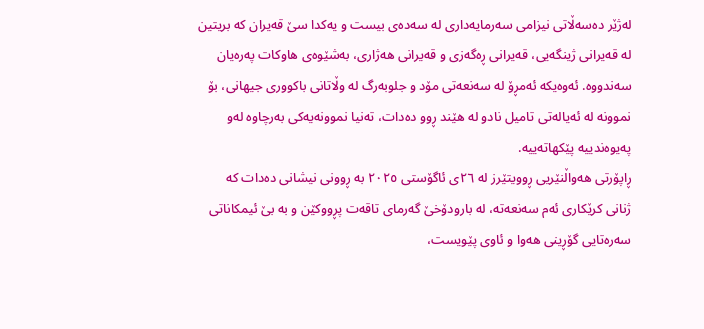لەژێر دەسەڵاتی نیزامی سەرمایەداری لە سەدەی بیست و یەکدا سێ قەیران کە بریتین لە قەیرانی ژینگەیی، قەیرانی ڕەگەزی و قەیرانی هەژاری، بەشێوەی هاوکات پەرەیان سەندووە. ئەوەیکە ئەمڕۆ لە سەنعەتی مۆد و جلوبەرگ لە وڵاتانی باکووری جیهانی، بۆ نموونە لە ئەیالەتی تامیل نادو لە هێند ڕوو دەدات، تەنیا نموونەیەکی بەرچاوە لەو پەیوەندییە پێکهاتەییە.
ڕاپۆرتی هەواڵنێریی ڕوویتێرز لە ٢٦ی ئاگۆستی ٢٠٢٥ بە ڕوونی نیشانی دەدات کە ژنانی کرێکاری ئەم سەنعەتە، لە بارودۆخێ گەرمای تاقەت پڕووکێن و بە بێ ئیمکاناتی سەرەتایی گۆڕینی هەوا و ئاوی پێویست،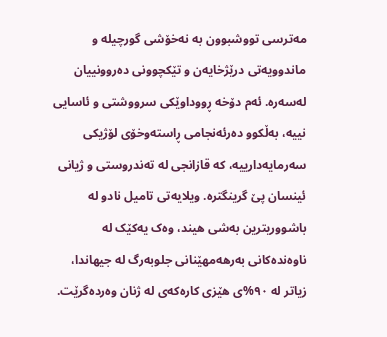مەترسی تووشبوون بە نەخۆشی گورچیلە و ماندوویەتی درێژخایەن و تێکچوونی دەروونییان لەسەرە. ئەم دۆخە ڕووداوێکی سرووشتی و ئاسایی نییە، بەڵکوو دەرئەنجامی ڕاستەوخۆی لۆژیکی سەرمایەدارییە، کە قازانجی لە تەندروستی و ژیانی ئینسان پێ گرینگترە. ویلایەتی تامیل نادو لە باشووریترین بەشی هیند، وەک یەکێک لە ناوەندەکانی بەرهەمهێنانی جلوبەرگ لە جیهاندا، زیاتر لە ٩٠%ی هێزی کارەکەی لە ژنان وەردەگرێت.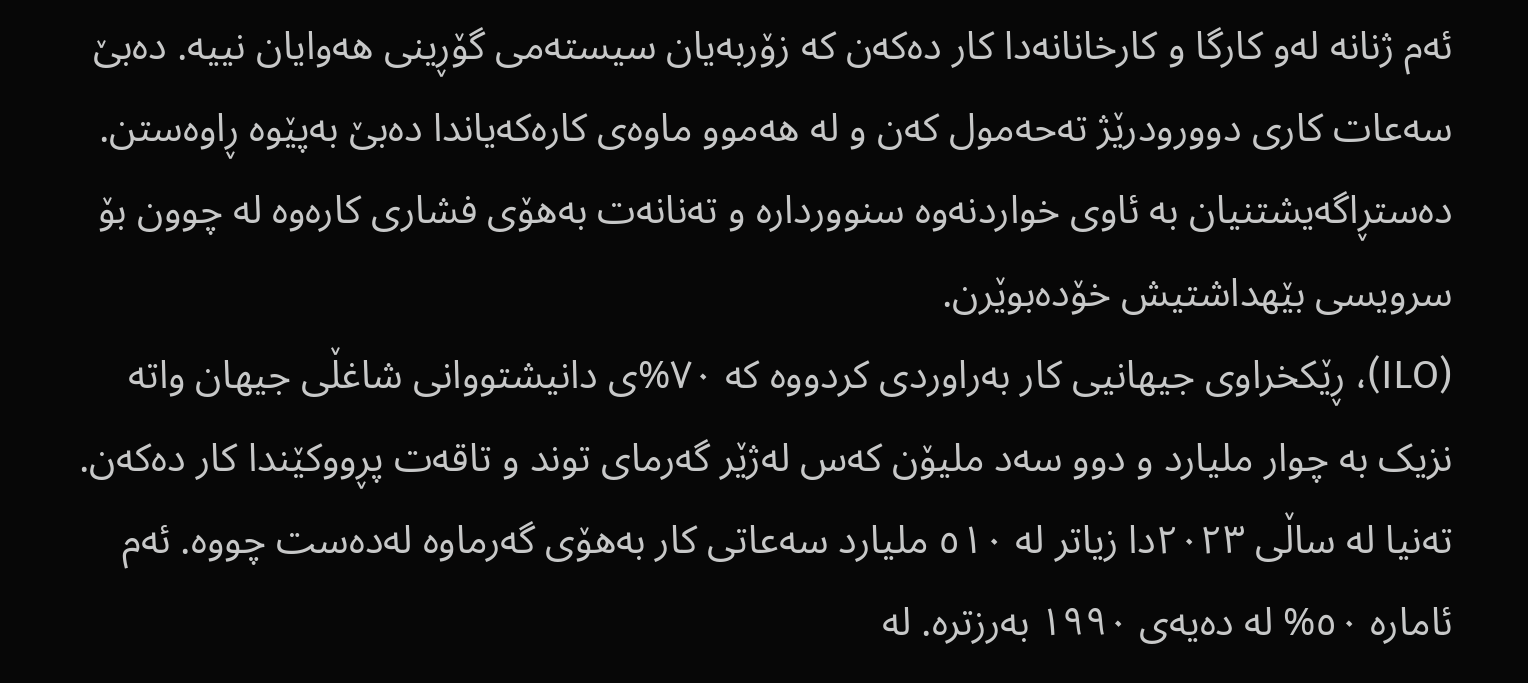ئەم ژنانە لەو کارگا و کارخانانەدا کار دەکەن کە زۆربەیان سیستەمی گۆڕینی هەوایان نییە. دەبێ سەعات کاری دوورودرێژ تەحەمول کەن و لە هەموو ماوەی کارەکەیاندا دەبێ بەپێوە ڕاوەستن. دەستڕاگەیشتنیان بە ئاوی خواردنەوە سنووردارە و تەنانەت بەهۆی فشاری کارەوە لە چوون بۆ سرویسی بێهداشتیش خۆدەبوێرن.
(ILO)، ڕێکخراوی جیهانیی کار بەراوردی کردووە کە ٧٠%ی دانیشتووانی شاغڵی جیهان واتە نزیک بە چوار ملیارد و دوو سەد ملیۆن کەس لەژێر گەرمای توند و تاقەت پڕووکێندا کار دەکەن. تەنیا لە ساڵی ٢٠٢٣دا زیاتر لە ٥١٠ ملیارد سەعاتی کار بەهۆی گەرماوە لەدەست چووە. ئەم ئامارە ٥٠% لە دەیەی ١٩٩٠ بەرزترە. لە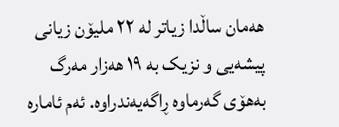هەمان ساڵدا زیاتر لە ٢٢ ملیۆن زیانی پیشەیی و نزیک بە ١٩ هەزار مەرگ بەهۆی گەرماوە ڕاگەیەندراوە. ئەم ئامارە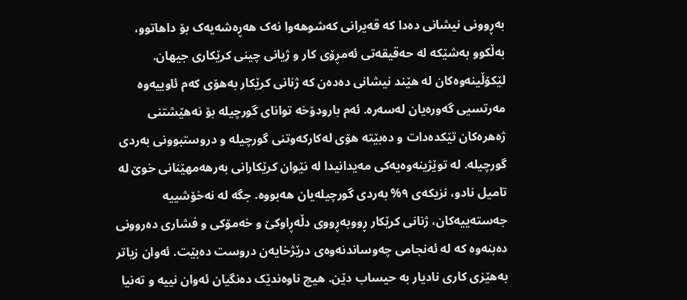بەڕوونی نیشانی دەدا کە قەیرانی کەشوهەوا نەک هەڕەشەیەک بۆ داهاتوو، بەڵکوو بەشێکە لە حەقیقەتی ئەمڕۆی کار و ژیانی چینی کرێکاری جیهان.
لێکۆڵینەوەکان لە هێند نیشانی دەدەن کە ژنانی کرێکار بەهۆی کەم ئاوییەوە مەرتسیی گەورەیان لەسەرە. ئەم بارودۆخە توانای گورچیلە بۆ نەهێشتنی ژەهرەکان تێکدەدات و دەبێتە هۆی لەکارکەوتنی گورچیلە و دروستبوونی بەردی گورچیلە. لە توێژینەوەیەکی مەیدانیدا لە نێوان کرێکارانی بەرهەمهێنانی خوێ لە تامیل نادو، نزیکەی ٩% بەردی گورچیلەیان هەبووە. جگە لە نەخۆشییە جەستەییەکان، ژنانی کرێکار ڕووبەڕووی دڵەڕاوکێ و خەمۆکی و فشاری دەروونی دەبنەوە کە لە ئەنجامی چەوساندنەوەی درێژخایەن دروست دەبێت. ئەوان زیاتر بەهێزی کاری نادیار بە حیساب دێن. هیچ ناوەندێک دەنگیان ئەوان نییە و تەنیا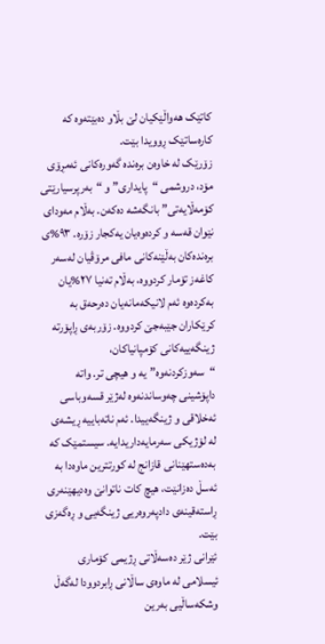کاتێک هەواڵێکیان لێ بڵاو دەبێتەوە کە کارەساتێک ڕوویدا بێت.
زۆرێک لە خاوەن برەندە گەورەکانی ئەمڕۆی مۆد، دروشمی “پایداری” و “بەرپرسیارێتی کۆمەڵایەتی” بانگەشە دەکەن. بەڵام مەودای نێوان قەسە و کردەوەیان یەکجار زۆرە. ٩٣%ی برەندەکان بەڵێنەکانی مافی مرۆڤیان لەسەر کاغەز تۆمار کردووە، بەڵام تەنیا ٢٧%یان بەکردەوە ئەم لانیکەمانەیان دەرحەق بە کرێکاران جێبەجێ کردووە. زۆربەی ڕاپۆرتە ژینگەییەکانی کۆمپانیاکان، “سەوزکردنەوە”یە و هیچی تر. واتە داپۆشینی چەوساندنەوە لەژێر قسەوباسی ئەخلاقی و ژینگەییدا. ئەم ناتەباییە ڕیشەی لە لۆژیکی سەرمایەداریدایە. سیستمێک کە بەدەستهێنانی قازانج لە کورتترین ماوەدا بە ئەسڵ دەزانێت، هیچ کات ناتوانێ وەدیهێنەری ڕاستەقینەی دادپەروەریی ژینگەیی و ڕەگەزی بێت.
ئێرانی ژێر دەسەڵاتی ڕژیمی کۆماری ئیسلامی لە ماوەی ساڵانی ڕابردوودا لەگەڵ وشکەساڵیی بەرین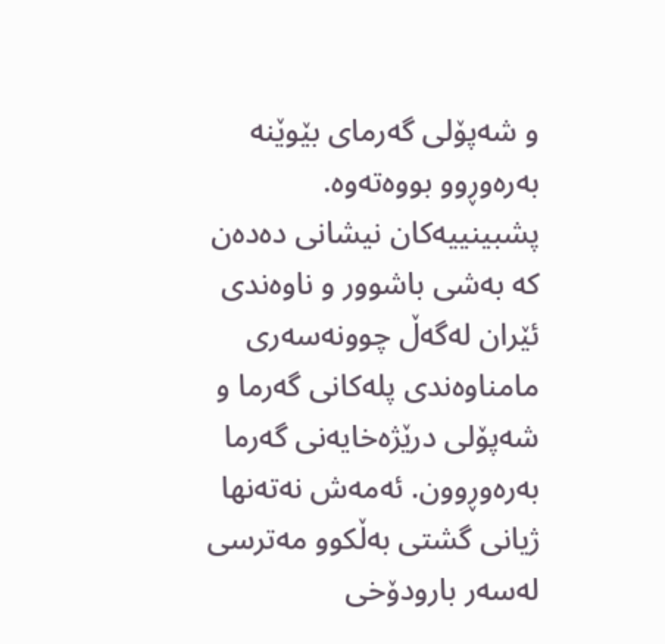و شەپۆلی گەرمای بێوێنە بەرەوڕوو بووەتەوە. پشبینییەکان نیشانی دەدەن کە بەشی باشوور و ناوەندی ئێران لەگەڵ چوونەسەری مامناوەندی پلەکانی گەرما و شەپۆلی درێژەخایەنی گەرما بەرەوڕوون. ئەمەش نەتەنها ژیانی گشتی بەڵکوو مەترسی لەسەر بارودۆخی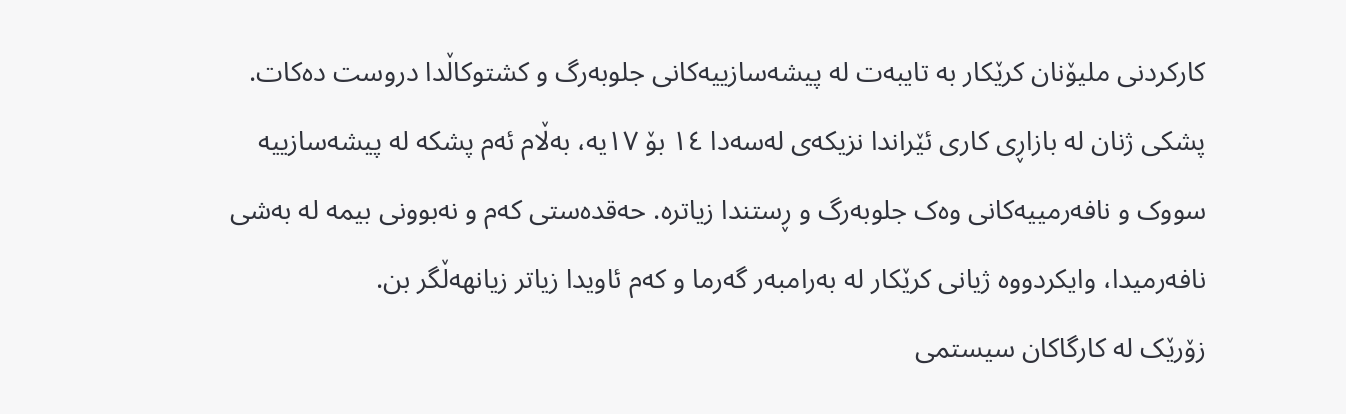کارکردنی ملیۆنان کرێکار بە تایبەت لە پیشەسازییەکانی جلوبەرگ و کشتوکاڵدا دروست دەکات. پشکی ژنان لە بازاڕی کاری ئێراندا نزیکەی لەسەدا ١٤ بۆ ١٧یە، بەڵام ئەم پشکە لە پیشەسازییە سووک و نافەرمییەکانی وەک جلوبەرگ و ڕستندا زیاترە. حەقدەستی کەم و نەبوونی بیمە لە بەشی نافەرمیدا، وایکردووە ژیانی کرێکار لە بەرامبەر گەرما و کەم ئاویدا زیاتر زیانهەڵگر بن.
زۆرێک لە کارگاکان سیستمی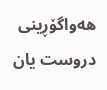هەواگۆڕینی دروست یان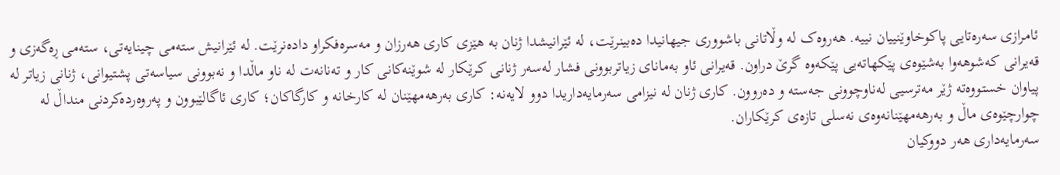ئامرازی سەرەتایی پاکوخاوێنییان نییە. هەروەک لە وڵاتانی باشووری جیهانیدا دەبینرێت، لە ئێرانیشدا ژنان بە هێزی کاری هەرزان و مەسرەفکراو دادەنرێت. لە ئێرانیش ستەمی چینایەتی، ستەمی ڕەگەزی و قەیرانی کەشوهەوا بەشێوەی پێکهاتەیی پێکەوە گرێ دراون. قەیرانی ئاو بەمانای زیاتربوونی فشار لەسەر ژنانی کرێکار لە شوێنەکانی کار و تەنانەت لە ناو ماڵدا و نەبوونی سیاسەتی پشتیوانی، ژنانی زیاتر لە پیاوان خستووەتە ژێر مەترسیی لەناوچوونی جەستە و دەروون. کاری ژنان لە نیزامی سەرمایەداریدا دوو لایەنە: کاری بەرهەمهێنان لە کارخانە و کارگاکان؛ کاری ئاگالێبوون و پەروەردەکردنی منداڵ لە چوارچێوەی ماڵ و بەرهەمهێنانەوەی نەسلی تازەی کرێکاران.
سەرمایەداری هەر دووکیان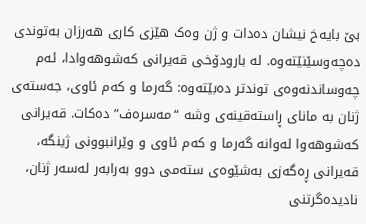بێ بایەخ نیشان دەدات و ژن وەک هێزی کاری هەرزان بەتوندی دەچەوسێنێتەوە. لە بارودۆخی قەیرانی کەشوهەوادا، ئەم چەوساندنەوەی توندتر دەبێتەوە: گەرما و کەم ئاوی، جەستەی ژنان بە مانای ڕاستەقینەی وشە “مەسرەف” دەکات. قەیرانی کەشوهەوا لەوانە گەرما و کەم ئاوی و وێرانبوونی ژینگە، قەیرانی ڕەگەزی بەشێوەی ستەمی دوو بەرابەر لەسەر ژنان، نادیدەگرتنی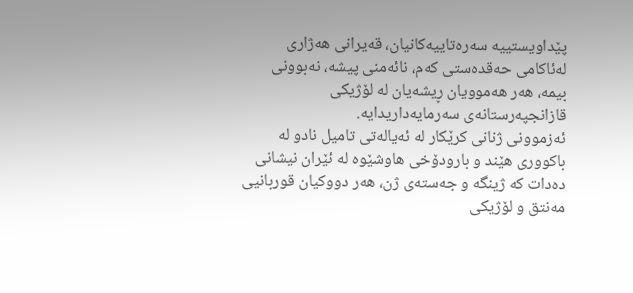پێداویستییە سەرەتاییەکانیان، قەیرانی هەژاری لەئاکامی حەقدەستی کەم، نائەمنی پیشە، نەبوونی بیمە، هەر هەموویان ڕیشەیان لە لۆژیکی قازانجپەرستانەی سەرمایەداریدایە.
ئەزموونی ژنانی کرێکار لە ئەیالەتی تامیل نادو لە باکووری هێند و بارودۆخی هاوشێوە لە ئێران نیشانی دەدات کە ژینگە و جەستەی ژن، هەر دووکیان قوربانیی مەنتق و لۆژیکی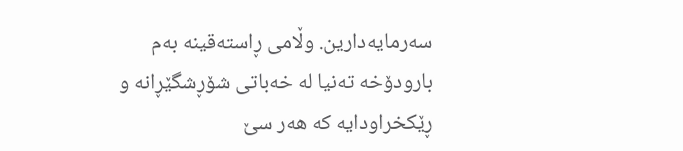سەرمایەدارین. وڵامی ڕاستەقینە بەم بارودۆخە تەنیا لە خەباتی شۆڕشگێڕانە و ڕێکخراودایە کە هەر سێ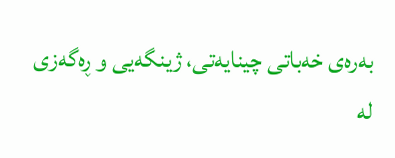بەرەی خەباتی چینایەتی، ژینگەیی و ڕەگەزی لە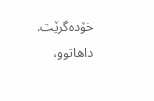خۆدەگرێت. داهاتوو،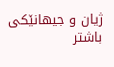ژیان و جیهانێکی باشتر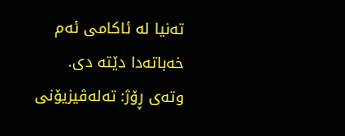تەنیا لە ئاکامی ئەم خەباتەدا دێتە دی.
وتەی ڕۆژ: تەلەڤیزیۆنی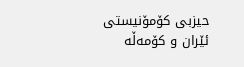حیزبی کۆمۆنیستی ئێران و کۆمەڵە